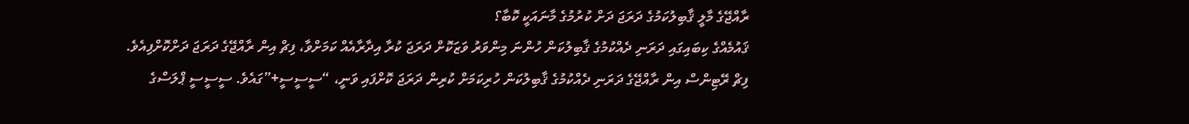ރާއްޖޭގެ މާލީ ޤާބިލުކަމުގެ ދަރަޖަ ދަށް ކުރުމުގެ މާނައަކީ ކޮބާ؟
ޤައުމެއްގެ ކިބައިގައި ދަރަނި ދެއްކުމުގެ ޤާބިލުކަން ހުންނަ މިންވަރު ވަޒަކޮށް ދަރަޖަ ކުރާ އިދާރާއެއް ކަމަށްވާ، ފިޗް އިން ރާއްޖޭގެ ދަރަޖަ ދަށްކޮށްފިއެވެ. ފިޗް ރޭޓިންސް އިން ރާއްޖޭގެ ދަރަނި ދެއްކުމުގެ ޤާބިލުކަން ހުރިކަމަށް ކުރިން ދަރަޖަ ކޮށްފައި ވަނީ، “ސީސީސީ+”ގައެވެ. ސީސީސީ ޕްލަސްގެ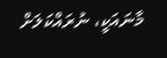މާނައަކީ، ނުރައްކަލަށް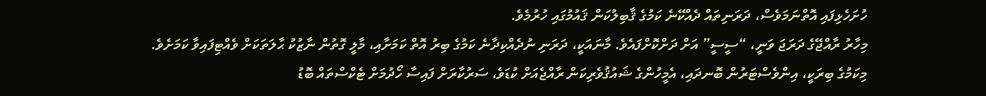ހުށަހެޅިފައި އޮތްނަމަވެސް، ދަރަނިތައް ދެއްކޭނެ ކަމުގެ ޤާބިލުކަން ޤައުމުގައި ހުރުމެވެ.
މިހާރު ރާއްޖޭގެ ދަރަޖަ ވަނީ، “ސީސީ” އަށް ދަށްކޮށްފައެވެ. މާނައަކީ، ދަރަނި ނުދެއްކިދާނެ ކަމުގެ ބިރު އޮތް ކަމަށާއި، މާލީ ގޮތުން ނާޒުކު ޙާލަތަކަށް ވެއްޓިފައިވާ ކަމަށެވެ.
މިކަމުގެ ބިރަކީ، އިންވެސްޓަރުން ބޮނދައި، އެމީހުންގެ ޝައުޤުވެރިކަން ރާއްޖެއަށް ކުޑަވެ، ސަރުކާރަށް ފައިސާ ހޯދުމަށް ޓެކްސްތައް ބޮޑު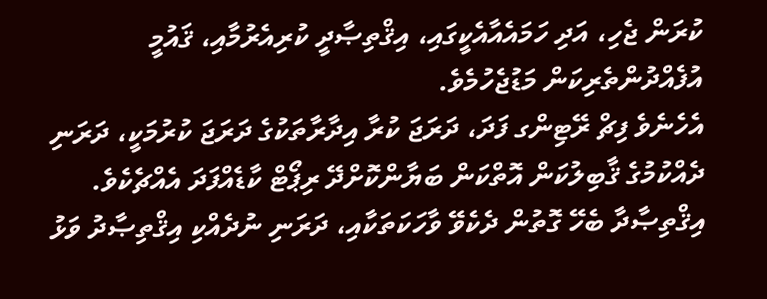ކުރަން ޖެހި، އަދި ހަމައެއާއެކީގައި، އިޤްތިޞާދީ ކުރިއެރުމާއި، ޤައުމީ އުފެއްދުންތެރިކަން މަޑުޖެހުމެވެ.
އެހެނެވެ ފިޗް ރޭޓިންގ ފަދަ، ދަރަޖަ ކުރާ އިދާރާތަކުގެ ދަރަޖަ ކުރުމަކީ، ދަރަނި ދެއްކުމުގެ ޤާބިލުކަން އޮތްކަން ބަޔާންކޮށްދޭ ރިޕޯޓް ކާޑެއްފަދަ އެއްޗެކެވެ.
އިޤްތިޞާދާ ބެހޭ ގޮތުން ދެކެވޭ ވާހަކަތަކާއި، ދަރަނި ނުދެއްކި އިޤްތިޞާދު ވަޅު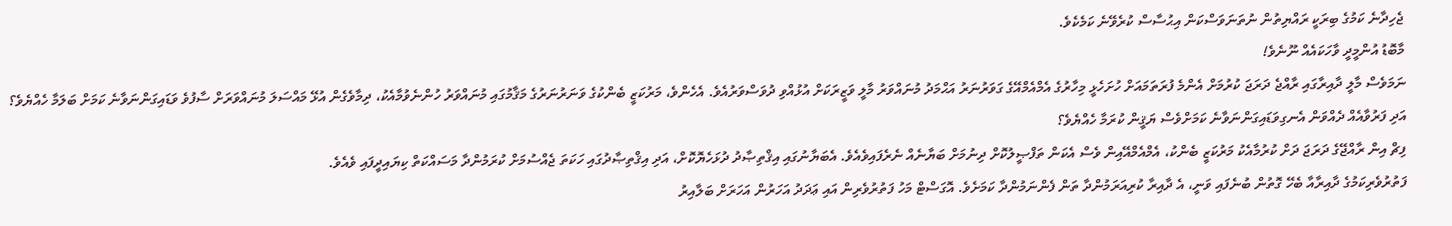ޖެހިދާނެ ކަމުގެ ބިރަކީ ރައްޔިތުން ނުތަނަވަސްކަން އިޙުސާސް ކުރެވޭނެ ކަމެކެވެ.
މާބޮޑު އުންމީދީ ވާހަކައެއް ނޫނެވެ!
ނަމަވެސް މާލީ ދާއިރާގައި ރާއްޖެ ދަރަޖަ ކުރުމަށް އެންމެ ފުރަތަމައަށް ހުށަހެޅީ މިހާރުގެ އެމްއެމްއޭގެ ގަވަރުނަރު އަޙްމަދު މުނައްވަރު މާލީ ވަޒީރަކަށް އުޅުއްވި ދުވަސްވަރުއެވެ. އެހެންވެ، މަރުކަޒީ ބެންކުގެ ވަނަރުނަރުގެ މަޤާމުގައި މުނައްވަރު ހުންނެވުމާއެކު، ދިމާވެގެން އުޅޭ މައްސަލަ މުނައްވަރަށް ސާފުވެ ވަޑައިގަންނަވާނެ ކަމަށް ބަލަމާ ހެއްޔެވެ؟ އަދި ފަރުވާއެއް ދެއްވަން އެނގިވަޑައިގަންނަވާނެ ކަމަށްވެސް ޔަޤީން ކުރަމާ ހެއްޔެވެ؟
ފިޗް އިން ރާއްޖޭގެ ދަރަޖަ ދަށް ކުރުމާއެކު މަރުކަޒީ ބެންކު، އެމްއެމްއޭއިން ވެސް އެކަން ތަފްޞީލުކޮށް ދިނުމަށް ބަޔާނެއް ނެރެފައިވެއެވެ. އެބަޔާނުގައި އިޤްތިޞާދު ދުޅަހެޔޮކޮށް، އަދި އިޤްތިޞާދުގައި ހަކަތަ ޖެއްސުމަށް ކުރަމުންދާ މަސައްކަތް ކިޔައިދީފައި ވެއެވެ.
ފަތުރުވެރިކަމުގެ ދާއިރާއާ ބެހޭ ގޮތުން ބުނެފައި ވަނީ، އެ ދާއިރާ ކުރިއަރަމުންދާ ތަން ފެންނަމުންދާ ކަމަށެވެ. އޮގަސްޓް މަހު ފަތުރުވެރިން އައި ޢަދަދު އަހަރުން އަހަރަށް ބަލާއިރު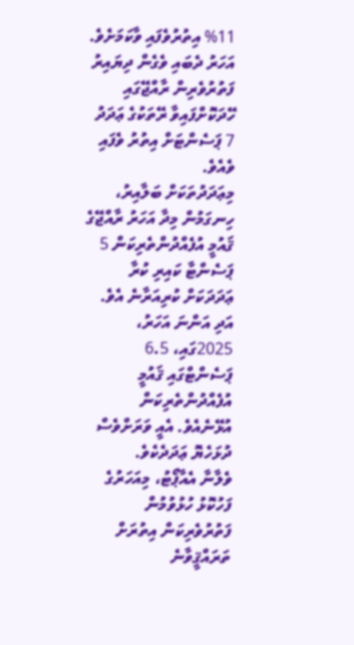%11 އިތުރުވެފައި ވާކަމަށެވެ.
އަހަރު ދެބައި ވެގެން ދިޔައިރު ފަތުރުވެރިން ރާއްޖޭގައި ހޭދަކޮށްފައިވާ ރޭތަކުގެ ޢަދަދު 7 ޕަސެންޓަށް އިތުރު ވެފައި ވެއެވެ.
މިޢަދަދުތަކަށް ބަލާއިރު، ހިނގަމުން މިދާ އަހަރު ރާއްޖޭގެ ޤައުމީ އުފެއްދުންތެރިކަން 5 ޕަސެންޓާ ކައިރި ކުރާ ޢަދަދަކަށް ކުރިއަރާނެ އެވެ.
އަދި އަންނަ އަހަރު، 2025ގައި، 6.5 ޕަސެންޓްގައި ޤައުމީ އުފެއްދުންތެރިކަން އުޅޭނެއެވެ. އެއީ ވަރަށްވެސް ދުޅަހެޔޮ ޢަދަދެކެވެ.
ވެލާނާ އެއާޕޯޓު، މިއަހަރުގެ ފަހުކޮޅު ހުޅުވުމުން ފަތުރުވެރިކަން އިތުރަށް ތަރައްޤީވާނެ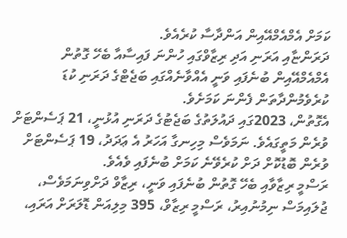ކަމަށް އެމްއެމްއޭއިން އަންދާސާ ކުރެއެވެ.
ދަރަންޏާއި އަރަނި އަދި ރިޒާވްގައި ހުންނަ ފައިސާއާ ބެހޭ ގޮތުން އެމްއެމްއޭއިން ބުނެފައި ވަނީ އެއްވާނެއްގައި ބަޖެޓްގެ ދަރަނި ކުޑަ ކުރެވެމުންދާތަން ފެންނަ ކަމަށެވެ.
އެގޮތުން، 2023ގައި ދައުލަތުގެ ބަޖެޓުގެ ދަރަނި އުޅުނީ، 21 ޕަސެންޓަށް ވުރެން މަތީގައެވެ. ނަމަވެސް މިހިނގާ އަހަރު އެ ޢަދަދު، 19 ޕަސެންޓަށް ވުރެން ބޮޑުކޮށް ދަށް ކުރެވޭނެ ކަމަށް ބުނެފައި ވެއެވެ.
ރަސްމީ ރިޒާވާއި ބެހޭ ގޮތުން ބުނެފައި ވަނީ، ރިޒާވް ދަށްވިނަމަވެސް، ޖުލައިމަސް ނިމުނުއިރު، ރަސްމީ ރިޒާވް، 395 މިލިއަން ޑޮލަރަށް އަރައި،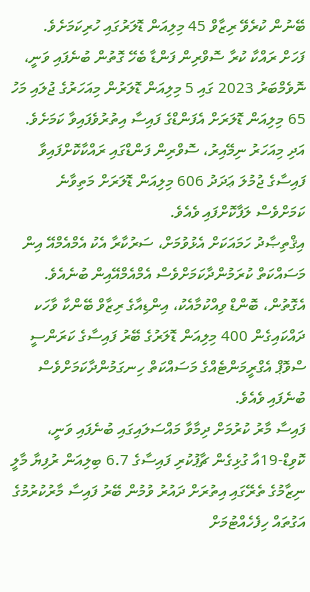ބޭނުން ކުރެވޭ ރިޒާވް 45 މިލިއަން ޑޮލަރުގައި ހުރިކަމަށެވެ.
ފަހަށް ރައްކާ ކުރާ ސޮވްރިން ފަންޑާ ބެހޭ ގޮތުން ބުނެފައި ވަނީ، ނޮވެމްބަރު 2023 ގައި 5 މިލިއަން ޑޮލަރުން މިއަހަރުގެ ޖުލައި މަހު 65 މިލިއަން ޑޮލަރަށް އެފަންޑްގެ ފައިސާ އިތުރުވެފައިވާ ކަމަށެވެ. އަދި މިއަހަރު ނިމޭއިރު، ސޮވްރިން ފަންޑްގައި ރައްކާކޮށްފައިވާ ފައިސާގެ ޖުމުލަ ޢަދަދު 606 މިލިއަން ޑޮލަރަށް މަތިވާނެ ކަމަށްވެސް ލަފާކޮށްފައި ވެއެވެ.
އިޤްތިޞާދު ހަމައަކަށް އެޅުވުމަށް، ސަރުކާރާ އެކު އެމްއެމްއޭ އިން މަސައްކަތް ކުރަމުންދާކަމަށްވެސް އެމްއެމްއޭއިން ބުނެއެވެ. އެގޮތުން، ބޮންޑް ވިއްކުމާއެކު، އިންޑިއާގެ ރިޒާވް ބޭންކާ ވާހަކ ދައްކައިގެން 400 މިލިއަން ޑޮލަރުގެ ބޭރު ފައިސާގެ ކަރަންސީ ސްވޮޕް އެގްރީމަންޓެއްގެ މަސައްކަތް ހިނގަމުންދާކަމަށްވެސް ބުނެފައި ވެއެވެ.
ފައިސާ މާރު ކުރުމަށް ދިމާވާ މައްސަލައިގައި ބުނެފައި ވަނީ، ކޮވިޑް-19އާ ގުޅިގެން ޗާޕުކުރި ފައިސާގެ 6.7 ބިލިއަން ރުފިޔާ މާލީ ނިޒާމުގެ ތެރޭގައި އިތުރަށް ދައުރު ވުމުން ބޭރު ފައިސާ މާރުކުރުމުގެ އަގުތައް ހިފެހެއްޓުމަށް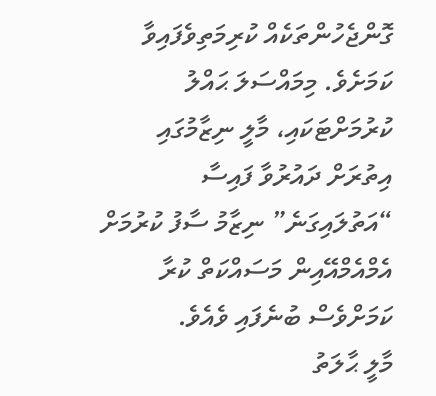ގޮންޖެހުންތަކެއް ކުރިމަތިވެފައިވާ ކަމަށެވެ. މިމައްސަލަ ޙައްލު ކުރުމަށްޓަކައި، މާލީ ނިޒާމުގައި އިތުރަށް ދައުރުވާ ފައިސާ “އަތުލައިގަނެ” ނިޒާމު ސާފު ކުރުމަށް އެމްއެމްއޭއިން މަސައްކަތް ކުރާ ކަމަށްވެސް ބުނެފައި ވެއެވެ.
މާލީ ޙާލަތު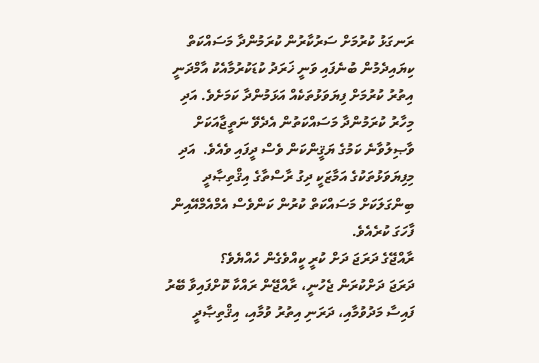ރަނގަޅު ކުރުމަށް ސަރުކާރުން ކުރަމުންދާ މަސައްކަތް ކިޔައިދެމުން ބުނެފައި ވަނީ ޚަރަދު ކުޑަކުރުމާއެކު އާމްދަނީ އިތުރު ކުރުމަށް ފިޔަވަޅުތަކެއް އަޅަމުންދާ ކަމަށެވެ. އަދި މިހާރު ކުރަމުންދާ މަސައްކަތުން އެދެވޭ ނަތީޖާއަކަށް ވާޞިލުވާނެ ކަމުގެ ޔަޤީންކަން ވެސް ދީފައި ވެއެވެ.  އަދި މިފިޔަވަޅުތަކުގެ އަމާޒަކީ ދިގު ރާސްތާގެ އިޤްތިޞާދީ ބިންގަލަކަށް މަސައްކަތް ކުރުން ކަންވެސް އެމްއެމްއޭއިން ފާހަގަ ކުރެއެވެ.
ރާއްޖޭގެ ދަރަޖަ ދަށް ކުރީ ކީއްވެގެން ހެއްޔެވެ؟
ދަރަޖަ ދަށްކުރަން ޖެހުނީ، ރާއްޖޭން ރައްކާ ކޮށްފައިވާ ބޭރު ފައިސާ މަދުވުމާއި، ދަރަނި އިތުރު ވުމާއި، އިޤްތިޞާދީ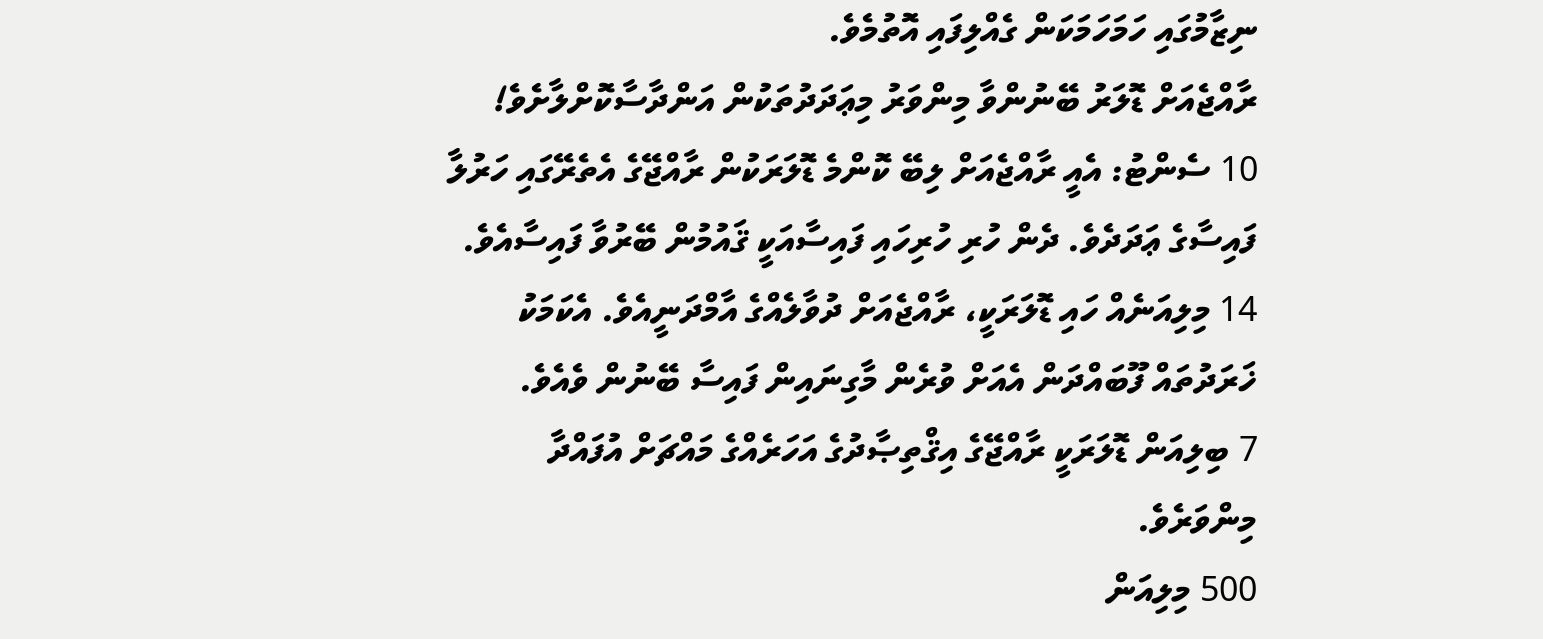ނިޒާމުގައި ހަމަހަމަކަން ގެއްލިފައި އޮތުމެވެ.
ރާއްޖެއަށް ޑޮލަރު ބޭނުންވާ މިންވަރު މިޢަދަދުތަކުން އަންދާސާކޮށްލާށެވެ!
10 ސެންޓު: އެއީ ރާއްޖެއަށް ލިބޭ ކޮންމެ ޑޮލަރަކުން ރާއްޖޭގެ އެތެރޭގައި ހަރުލާ ފައިސާގެ ޢަދަދެވެ. ދެން ހުރި ހުރިހައި ފައިސާއަކީ ޤައުމުން ބޭރުވާ ފައިސާއެވެ.
14 މިލިއަނެއް ހައި ޑޮލަރަކީ، ރާއްޖެއަށް ދުވާލެއްގެ އާމްދަނީއެވެ. އެކަމަކު ޚަރަދުތައް ފޫބައްދަން އެއަށް ވުރެން މާގިނައިން ފައިސާ ބޭނުން ވެއެވެ.
7 ބިލިއަން ޑޮލަރަކީ ރާއްޖޭގެ އިޤްތިޞާދުގެ އަހަރެއްގެ މައްޗަށް އުފައްދާ މިންވަރެވެ.
500 މިލިއަން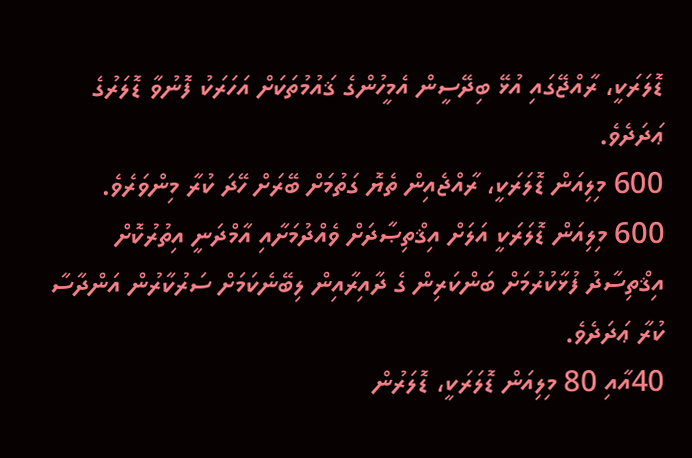ޑޮލަރަކީ، ރާއްޖޭގައި އުޅޭ ބިދޭސީން އެމީހުންގެ ޤައުމުތަކަށް އަހަރަކު ފޮނުވާ ޑޮލަރުގެ ޢަދަދެވެ.
600 މިލިއަން ޑޮލަރަކީ، ރާއްޖެއިން ތެޔޮ ގަތުމަށް ބޭރަށް ހޭދަ ކުރާ މިންވަރެވެ.
600 މިލިއަން ޑޮލަރަކީ އަލަށް އިޤްތިޞާދަށް ވެއްދުމަށާއި އާމްދަނީ އިތުރުކޮށް އިޤްތިސާދު ފުޅާކުރުމަށް ބަންކަރިން ގެ ދާއިރާއިން ލިބޭނެކަމަށް ސަރުކާރުން އަންދާސާ ކުރާ ޢަދަދެވެ.
40އާއި 80 މިލިއަން ޑޮލަރަކީ، ޑޮލަރުން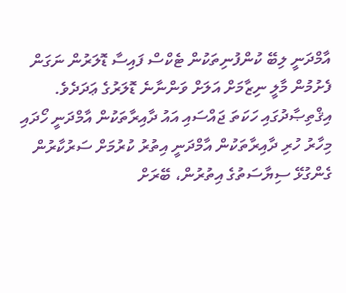އާމްދަނީ ލިބޭ ކުންފުނިތަކުން ޓެކްސް ފައިސާ ޑޮލަރުން ނަގަން ފެށުމުން މާލީ ނިޒާމަށް އަލަށް ވަންނާނެ ޑޮލަރުގެ ޢަދަދެވެ.
އިޤްތިޞާދުގައި ހަކަތަ ޖައްސައި އައު ދާއިރާތަކުން އާމްދަނީ ހޯދައި މިހާރު ހުރި ދާއިރާތަކުން އާމްދަނީ އިތުރު ކުރުމަށް ސަރުކާރުން ގެންގުޅޭ ސިޔާސަތުގެ އިތުރުން، ބޭރަށް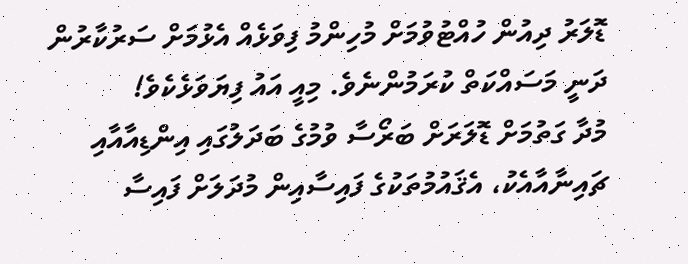ޑޮލަރު ދިއުން ހުއްޓުވުމަށް މުހިންމު ފިވަޅެއް އެޅުމަށް ސަރުކާރުން ދަނީ މަސައްކަތް ކުރަމުންނެވެ. މިއީ އައު ފިޔަވަޅެކެވެ!
މުދާ ގަތުމަށް ޑޮލަރަށް ބަރޯސާ ވުމުގެ ބަދަލުގައި އިންޑިއާއާއި ޗައިނާއާއެކު، އެޤައުމުތަކުގެ ފައިސާއިން މުދަލަށް ފައިސާ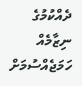ދެއްކުމުގެ ނިޒާމެއް ހަމަޖެއްސުމަށް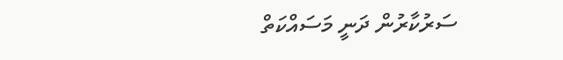ސަރުކާރުން ދަނީ މަސައްކަތް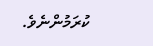ކުރަމުންނެވެ.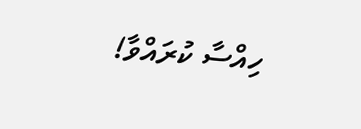ހިއްސާ ކުރައްވާ!